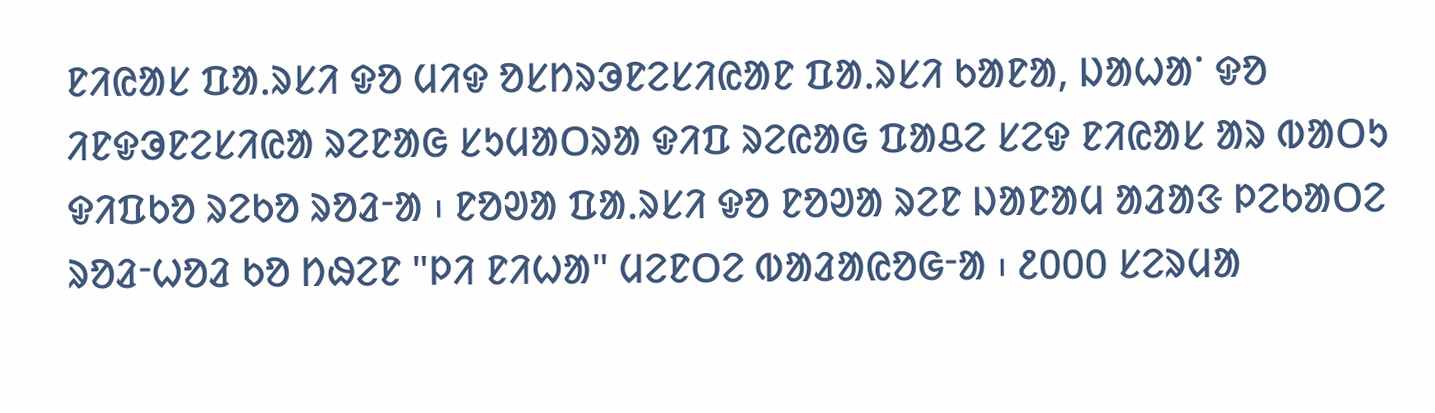ᱱᱤᱭᱟᱥ ᱯᱟᱹᱨᱥᱤ ᱫᱚ ᱢᱤᱫ ᱚᱥᱴᱨᱳᱱᱮᱥᱤᱭᱟᱱ ᱯᱟᱹᱨᱥᱤ ᱠᱟᱱᱟ, ᱡᱟᱦᱟᱸ ᱫᱚ ᱤᱱᱫᱳᱱᱮᱥᱤᱭᱟ ᱨᱮᱱᱟᱜ ᱥᱩᱢᱟᱛᱨᱟ ᱫᱤᱯ ᱨᱮᱭᱟᱜ ᱯᱟᱪᱮ ᱥᱮᱫ ᱱᱤᱭᱟᱥ ᱟᱨ ᱵᱟᱛᱩ ᱫᱤᱯᱠᱚ ᱨᱮᱠᱚ ᱨᱚᱲᱼᱟ ᱾ ᱱᱚᱣᱟ ᱯᱟᱹᱨᱥᱤ ᱫᱚ ᱱᱚᱣᱟ ᱨᱮᱱ ᱡᱟᱱᱟᱢ ᱟᱲᱟᱝ ᱞᱮᱠᱟᱛᱮ ᱨᱚᱲᱼᱦᱚᱲ ᱠᱚ ᱴᱷᱮᱱ "ᱞᱤ ᱱᱤᱦᱟ" ᱢᱮᱱᱛᱮ ᱵᱟᱲᱟᱭᱚᱜᱼᱟ ᱾ ᱒᱐᱐᱐ ᱥᱮᱨᱢᱟ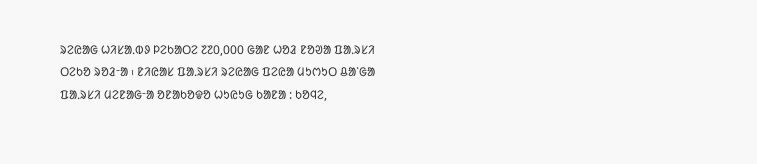ᱨᱮᱭᱟᱜ ᱦᱤᱥᱟᱹᱵᱽ ᱞᱮᱠᱟᱛᱮ ᱗᱗᱐,᱐᱐᱐ ᱜᱟᱱ ᱦᱚᱲ ᱱᱚᱣᱟ ᱯᱟᱹᱨᱥᱤ ᱛᱮᱠᱚ ᱨᱚᱲᱼᱟ ᱾ ᱱᱤᱭᱟᱥ ᱯᱟᱹᱨᱥᱤ ᱨᱮᱭᱟᱜ ᱯᱮᱭᱟ ᱢᱩᱬᱩᱛ ᱪᱟᱸᱜᱟ ᱯᱟᱹᱨᱥᱤ ᱢᱮᱱᱟᱜᱼᱟ ᱚᱱᱟᱠᱚᱫᱚ ᱦᱩᱭᱩᱜ ᱠᱟᱱᱟ : ᱠᱚᱧᱮ,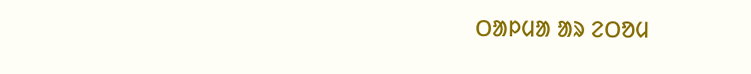ᱛᱟᱞᱢᱟ ᱟᱨ ᱮᱛᱚᱢ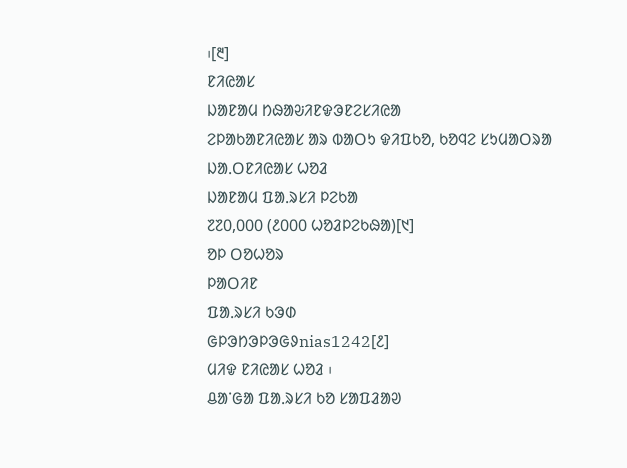᱾[᱓]
ᱱᱤᱭᱟᱥ
ᱡᱟᱱᱟᱢ ᱴᱷᱟᱶᱤᱱᱫᱳᱱᱮᱥᱤᱭᱟ
ᱮᱞᱟᱠᱟᱱᱤᱭᱟᱥ ᱟᱨ ᱵᱟᱛᱩ ᱫᱤᱯᱠᱚ, ᱠᱚᱧᱮ ᱥᱩᱢᱟᱛᱨᱟ
ᱡᱟᱹᱛᱱᱤᱭᱟᱥ ᱦᱚᱲ
ᱡᱟᱱᱟᱢ ᱯᱟᱹᱨᱥᱤ ᱞᱮᱠᱟ
᱗᱗᱐,᱐᱐᱐ (᱒᱐᱐᱐ ᱦᱚᱲᱞᱮᱠᱷᱟ)[᱑]
ᱚᱞ ᱛᱚᱦᱚᱨ
ᱞᱟᱛᱤᱱ
ᱯᱟᱹᱨᱥᱤ ᱠᱳᱰ
ᱜᱞᱳᱴᱳᱞᱳᱜᱽnias1242[᱒]
ᱢᱤᱫ ᱱᱤᱭᱟᱥ ᱦᱚᱲ ᱾
ᱪᱟᱸᱜᱟ ᱯᱟᱹᱨᱥᱤ ᱠᱚ ᱥᱟᱯᱲᱟᱣ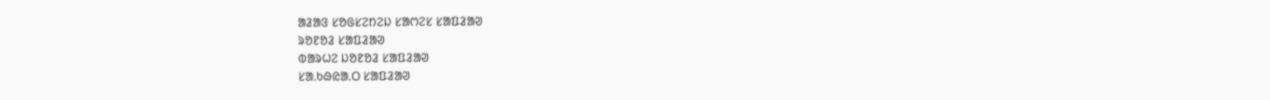ᱟᱲᱟᱝ ᱥᱚᱜᱥᱮᱴᱮᱡ ᱥᱟᱬᱮᱥ ᱥᱟᱯᱲᱟᱣ
ᱨᱚᱱᱚᱲ ᱥᱟᱯᱲᱟᱣ
ᱵᱟᱨᱦᱮ ᱡᱚᱱᱚᱲ ᱥᱟᱯᱲᱟᱣ
ᱥᱟᱹᱠᱷᱭᱟᱹᱛ ᱥᱟᱯᱲᱟᱣ